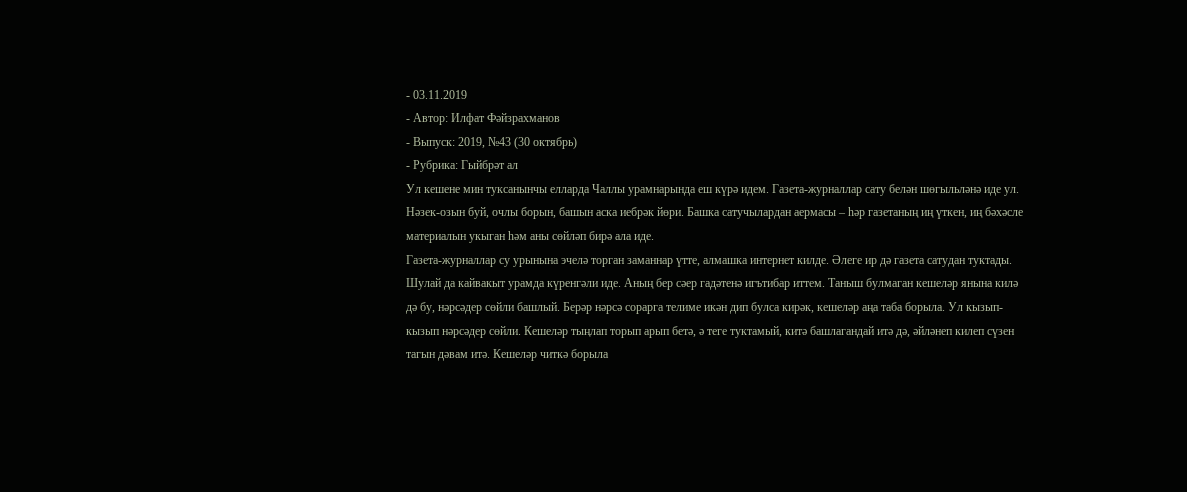- 03.11.2019
- Автор: Илфат Фәйзрахманов
- Выпуск: 2019, №43 (30 октябрь)
- Рубрика: Гыйбрәт ал
Ул кешене мин туксанынчы елларда Чаллы урамнарында еш күрә идем. Газета-журналлар сату белән шөгыльләнә иде ул. Нәзек-озын буй, очлы борын, башын аска иебрәк йөри. Башка сатучылардан аермасы – һәр газетаның иң үткен, иң бәхәсле материалын укыган һәм аны сөйләп бирә ала иде.
Газета-журналлар су урынына эчелә торган заманнар үтте, алмашка интернет килде. Әлеге ир дә газета сатудан туктады. Шулай да кайвакыт урамда күренгәли иде. Аның бер сәер гадәтенә игътибар иттем. Таныш булмаган кешеләр янына килә дә бу, нәрсәдер сөйли башлый. Берәр нәрсә сорарга телиме икән дип булса кирәк, кешеләр аңа таба борыла. Ул кызып-кызып нәрсәдер сөйли. Кешеләр тыңлап торып арып бетә, ә теге туктамый, китә башлагандай итә дә, әйләнеп килеп сүзен тагын дәвам итә. Кешеләр читкә борыла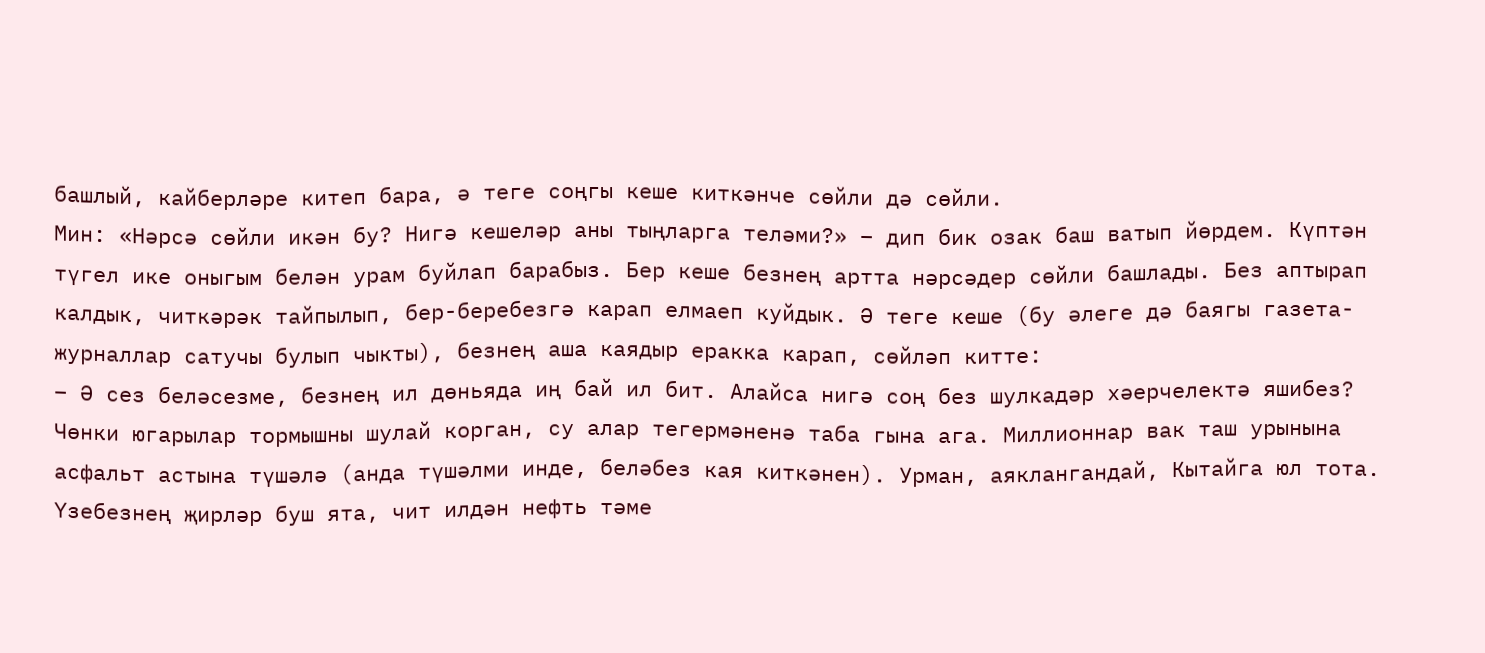башлый, кайберләре китеп бара, ә теге соңгы кеше киткәнче сөйли дә сөйли.
Мин: «Нәрсә сөйли икән бу? Нигә кешеләр аны тыңларга теләми?» – дип бик озак баш ватып йөрдем. Күптән түгел ике оныгым белән урам буйлап барабыз. Бер кеше безнең артта нәрсәдер сөйли башлады. Без аптырап калдык, читкәрәк тайпылып, бер-беребезгә карап елмаеп куйдык. Ә теге кеше (бу әлеге дә баягы газета-журналлар сатучы булып чыкты), безнең аша каядыр еракка карап, сөйләп китте:
– Ә сез беләсезме, безнең ил дөньяда иң бай ил бит. Алайса нигә соң без шулкадәр хәерчелектә яшибез? Чөнки югарылар тормышны шулай корган, су алар тегермәненә таба гына ага. Миллионнар вак таш урынына асфальт астына түшәлә (анда түшәлми инде, беләбез кая киткәнен). Урман, аяклангандай, Кытайга юл тота. Үзебезнең җирләр буш ята, чит илдән нефть тәме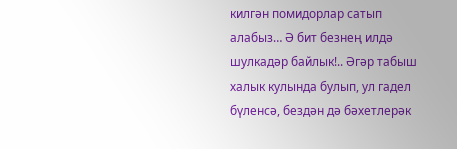килгән помидорлар сатып алабыз… Ә бит безнең илдә шулкадәр байлык!.. Әгәр табыш халык кулында булып, ул гадел бүленсә, бездән дә бәхетлерәк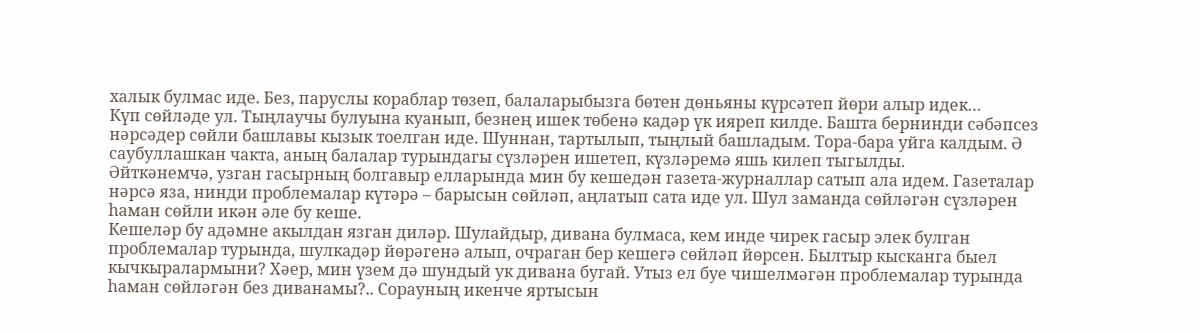халык булмас иде. Без, паруслы кораблар төзеп, балаларыбызга бөтен дөньяны күрсәтеп йөри алыр идек…
Күп сөйләде ул. Тыңлаучы булуына куанып, безнең ишек төбенә кадәр үк ияреп килде. Башта бернинди сәбәпсез нәрсәдер сөйли башлавы кызык тоелган иде. Шуннан, тартылып, тыңлый башладым. Тора-бара уйга калдым. Ә саубуллашкан чакта, аның балалар турындагы сүзләрен ишетеп, күзләремә яшь килеп тыгылды.
Әйткәнемчә, узган гасырның болгавыр елларында мин бу кешедән газета-журналлар сатып ала идем. Газеталар нәрсә яза, нинди проблемалар күтәрә – барысын сөйләп, аңлатып сата иде ул. Шул заманда сөйләгән сүзләрен һаман сөйли икән әле бу кеше.
Кешеләр бу адәмне акылдан язган диләр. Шулайдыр, дивана булмаса, кем инде чирек гасыр элек булган проблемалар турында, шулкадәр йөрәгенә алып, очраган бер кешегә сөйләп йөрсен. Былтыр кысканга быел кычкыралармыни? Хәер, мин үзем дә шундый ук дивана бугай. Утыз ел буе чишелмәгән проблемалар турында һаман сөйләгән без диванамы?.. Сорауның икенче яртысын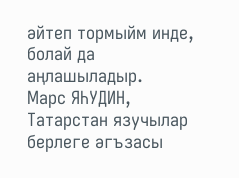әйтеп тормыйм инде, болай да аңлашыладыр.
Марс ЯҺУДИН,
Татарстан язучылар берлеге әгъзасы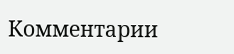Комментарии